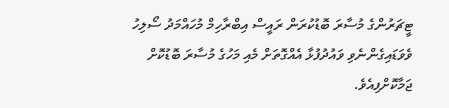ޓީޗަރުންގެ މުސާރަ ބޮޑުކުރަން ރައީސް އިބްރާހިމް މުހައްމަދު ސޯލިހު ވެވަޑައިގެންނެވި ވައުދުފުޅާ އެއްގޮތަށް މެއި މަހުގެ މުސާރަ ބޮޑުކޮށް ޖަމާކޮށްފިއެވެ.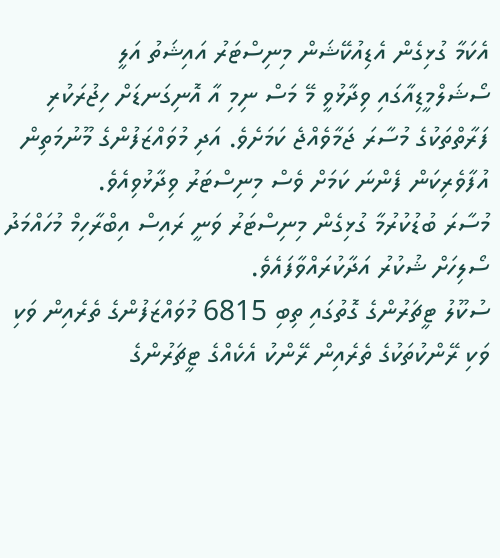އެކަމާ ގުޅިގެން އެޑިއުކޭޝަން މިނިސްޓަރު އައިޝަތު އަލީ ސޯޝަލްމީޑިއާގައި ވިދާޅުވީ މޭ މަސް ނިމި އާ އޮނިގަނޑަށް ހިޖުރަކުރި ފަރާތްތަކުގެ މުސާރަ ޖަމާވެއްޖެ ކަމަށެވެ. އަދި މުވައްޒަފުންގެ މޫނުމަތިން އުފާވެރިކަން ފެންނަ ކަމަށް ވެސް މިނިސްޓަރު ވިދާޅުވިއެވެ.
މުސާރަ ބުޑުކުރުމާ ގުޅިގެން މިނިސްޓަރު ވަނީ ރައިސް އިބްރާހިމް މުހައްމަދު ސޯލިހަށް ޝުކުރު އަދާކުރައްވާފައެވެ.
ސުކޫލު ޓީޗަރުންގެ ގޮތުގައި ތިބި 6815 މުވައްޒަފުންގެ ތެރެއިން ވަކި ވަކި ރޭންކުތަކުގެ ތެރެއިން ރޭންކު އެކެއްގެ ޓީޗަރުންގެ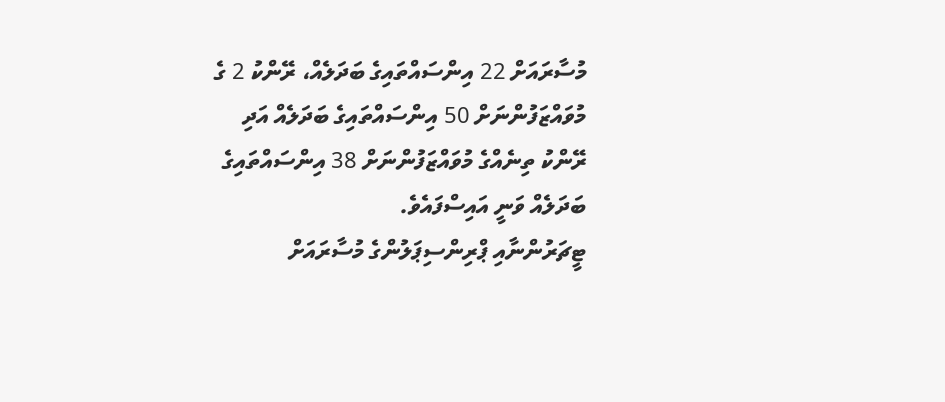މުސާރައަށް 22 އިންސައްތައިގެ ބަދަލެއް، ރޭންކު 2 ގެ މުވައްޒަފުންނަށް 50 އިންސައްތައިގެ ބަދަލެއް އަދި ރޭންކު ތިނެއްގެ މުވައްޒަފުންނަށް 38 އިންސައްތައިގެ ބަދަލެއް ވަނީ އައިސްފައެވެ.
ޓީޗަރުންނާއި ޕްރިންސިޕަލުންގެ މުސާރައަށް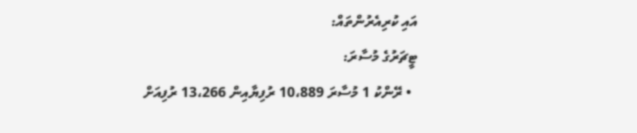އައި ކުރިއެރުންތައް:
ޓީޗަރުގެ މުސާރަ:
  • ރޭންކު 1 މުސާރަ 10،889 ރުފިޔާއިން 13،266 ރުފިއަށް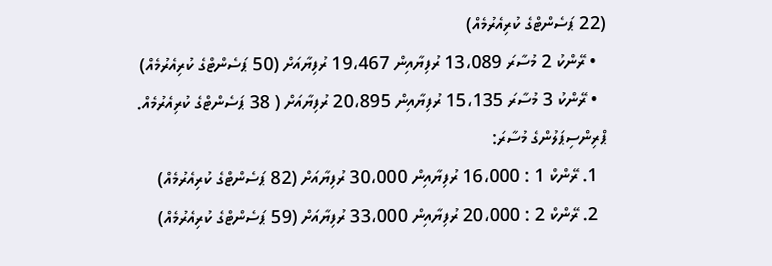(22 ޕަސެންޓްގެ ކުރިއެރުމެއް)
  • ރޭންކު 2 މުސާރަ 13،089 ރުފިޔާއިން 19،467 ރުފިޔާއަށް (50 ޕަސެންޓްގެ ކުރިއެރުމެއް)
  • ރޭންކު 3 މުސާރަ 15،135 ރުފިޔާއިން 20،895 ރުފިޔާއަށް ( 38 ޕަސެންޓްގެ ކުރިއެރުމެއް.
ޕްރިންސިޕަލުންގެ މުސާރަ:
  1. ރޭންކް 1 : 16،000 ރުފިޔާއިން 30،000 ރުފިޔާއަށް (82 ޕަސެންޓްގެ ކުރިއެރުމެއް)
  2. ރޭންކް 2 : 20،000 ރުފިޔާއިން 33،000 ރުފިޔާއަށް (59 ޕަސެންޓްގެ ކުރިއެރުމެއް)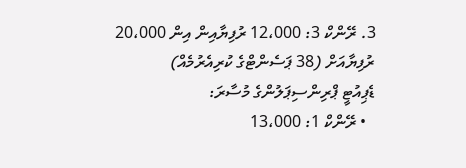3. ރޭންކް 3: 12،000 ރުފިޔާއިން އިން 20،000 ރުފިޔާއަށް (38 ޕަސެންޓްގެ ކުރިއެރުމެއް)
ޑެޕިއުޓީ ޕްރިންސިޕަލުންގެ މުސާރަ:
  • ރޭންކް 1: 13،000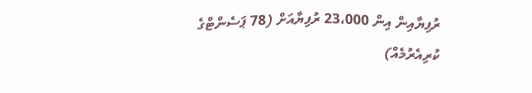ރުފިޔާއިން އިން 23،000 ރުފިޔާއަށް (78 ޕަސެންޓްގެ ކުރިއެރުމެއް)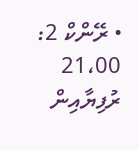• ރޭންކް 2: 21،00 ރުފިޔާއިން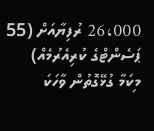26،000 ރުފިޔާއަށް (55 ޕަސެންޓްގެ ކުރިއެރުމެއް)
މިކަމާ ގުޅޭގޮތުން ވާހަކަ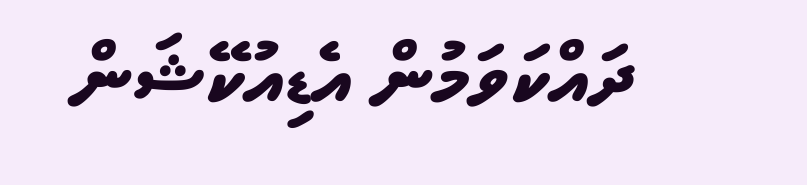ދައްކަވަމުން އެޑިއުކޭޝަން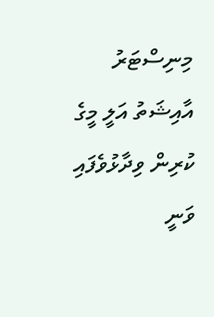މިނިސްޓަރު އާއިޝަތު އަލީ މީގެ ކުރިން ވިދާޅުވެފައި ވަނީ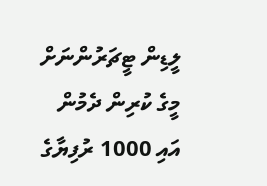ލީޑިން ޓީޗަރުންނަށް މީގެ ކުރިން ދެމުން އައި 1000 ރުފިޔާގެ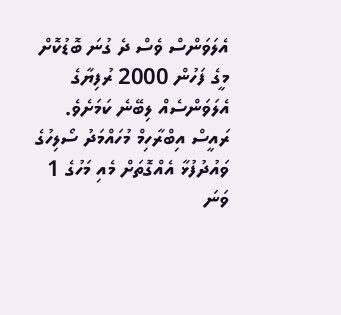އެލަވަންސް ވެސް ދެ ގުނަ ބޮޑުކޮށް މީގެ ފަހުން 2000 ރުފިޔާގެ އެލަވަންސެއް ލިބޭނެ ކަމަށެވެ.
ރައީސް އިބްރާހިމް މުހައްމަދު ސޯލިހުގެ ވައުދުފުޅާ އެއްގޮތަށް މެއި މަހުގެ 1 ވަނަ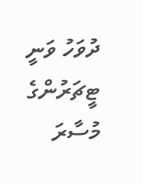ދުވަހު ވަނީ ޓީޗަރުންގެ މުސާރަ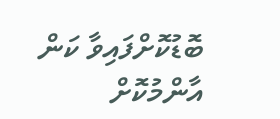ބޮޑުކޮށްފައިވާ ކަން އާންމުކޮށް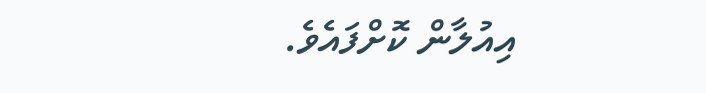އިއުލާން ކޮށްފައެވެ.